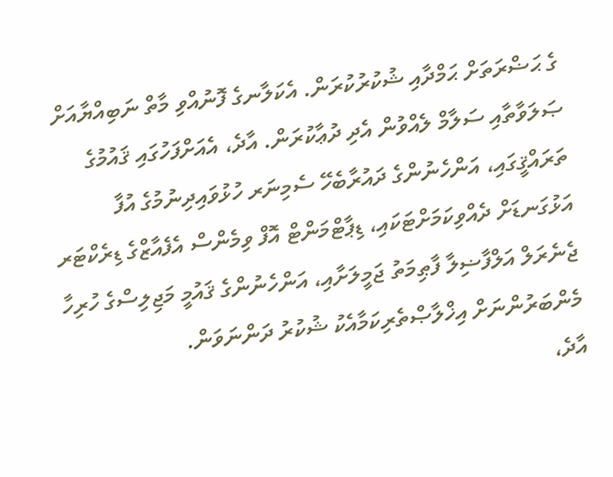ގެ ޙަޟްރަތަށް ޙަމްދާއި ޝުކުރުކުރަން. އެކަލާނގެ ފޮނުއްވި މާތް ނަބިއްޔާއަށް ޞަލަވާތާއި ސަލާމް ލެއްވުން އެދި ދުޢާކުރަން. އާދެ، އެއަށްފަހުގައި ޤައުމުގެ ތަރައްޤީގައި، އަންހެނުންގެ ދައުރާބެހޭ ސެމިނަރ ހުޅުވައިދިނުމުގެ އުފާ އަޅުގަނޑަށް ދެއްވިކަމަށްޓަކައި، ޑިޕާޓްމަންޓް އޮފް ވިމެންސް އެފެއާޒްގެ ޑިރެކްޓަރ ޖެނެރަލް އަލްފާޟިލާ ފާޠިމަތު ޖަމީލަށާއި، އަންހެނުންގެ ޤައުމީ މަޖިލިސްގެ ހުރިހާ މެންބަރުންނަށް އިޚްލާޞްތެރިކަމާއެކު ޝުކުރު ދަންނަވަން.
އާދެ،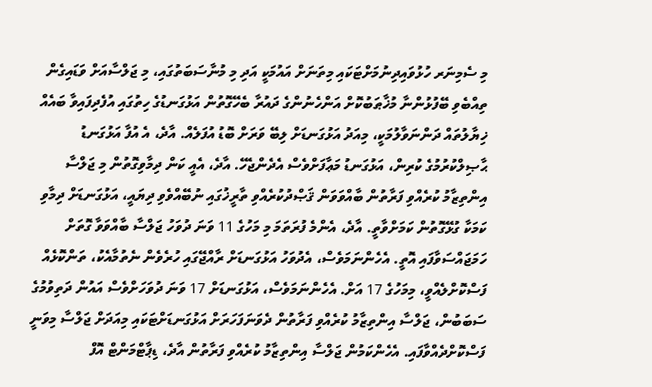މި ސެމިނަރ ހުޅުވައިދިނުމަށްޓަކައި މިތަނަށް އައުމަކީ އަދި މި މުނާސަބަތުގައި، މި ޖަލްސާއަށް ވަޑައިގެން ތިއްބެވި ބޭފުޅުންނާ މުޚާޠަބުކޮށް އަންހެނުންގެ ދައުރާ ބެހޭގޮތުން އަޅުގަނޑުގެ ހިތުގައި އުފެދިފައިވާ ބައެއް ޚިޔާލުތައް ދަންނަވާލުމަކީ، މިއަދު އަޅުގަނޑަށް ލިބޭ ވަރަށް ބޮޑު އުފަލެއް. އާދެ، އެ އުފާ އަޅުގަނޑު ޙާޞިލްކުރުމުގެ ކުރިން، އަޅުގަނޑު މަޢާފަށްވެސް އެދެންޖެހޭ. އާދެ، އެއީ ކަން ދިމާވިގޮތުން މި ޖަލްސާ އިންތިޒާމު ކުރެއްވި ފަރާތުން ބާއްވަވަން ޤަޞްދުކުރެއްވި ތާރީޚުގައި ނުބޭއްވެވި ދިޔައީ، އަޅުގަނޑަށް ދިމާވި ކަމަކާ ގުޅޭގޮތުން ކަމަށްވާތީ. އާދެ، އެންމެ ފުރަތަމަ މި މަހުގެ 11 ވަނަ ދުވަހު ޖަލްސާ ބާއްވަވާ ގޮތަށް ހަމަޖައްސަވާފައި އޮތީ. އެހެންނަމަވެސް، އެދުވަހު އަޅުގަނޑަށް ރާއްޖޭގައި ހުރެވެން ނެތުމާއެކު، ތަންކޮޅެއް ފަސްކޮށްލެއްވީ، މިމަހުގެ 17 އަށް. އެހެންނަމަވެސް، އަޅުގަނޑަށް 17 ވަނަ ދުވަހަށްވެސް އައުން ދަތިވުމުގެ ސަބަބުން، ޖަލްސާ އިންތިޒާމު ކުރެއްވި ފަރާތުން ދެވަނަފަހަރަށް އަޅުގަނޑަށްޓަކައި މިއަދަށް ޖަލްސާ މިވަނީ ފަސްކޮށްދެއްވާފައި. އެހެންކަމުން ޖަލްސާ އިންތިޒާމު ކުރެއްވި ފަރާތުން އާދެ، ޑިޕާޓްމަންޓް އޮފް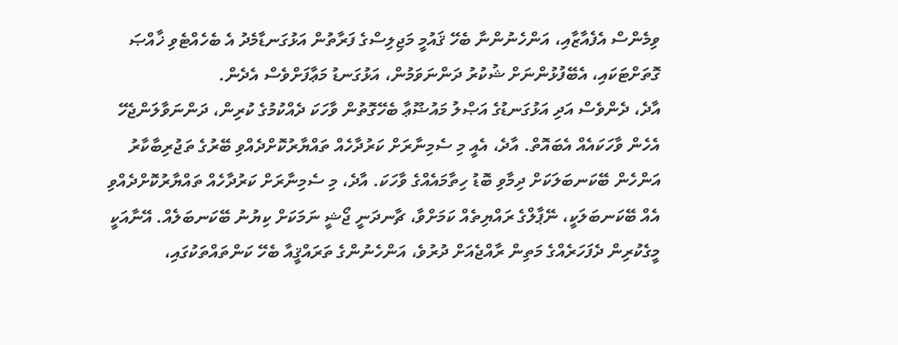ވިމެންސް އެފެއާޒާއި، އަންހެނުންނާ ބެހޭ ޤައުމީ މަޖިލިސްގެ ފަރާތުން އަޅުގަނޑާމެދު އެ ބެހެއްޓެވި ޚާއްޞަ ގޮތަށްޓަކައި، އެބޭފުޅުންނަށް ޝުކުރު ދަންނަވަމުން، އަޅުގަނޑު މަޢާފަށްވެސް އެދެން.
އާދެ، ދެންވެސް އަދި އަޅުގަނޑުގެ އަޞްލު މައުޟޫޢާ ބެހޭގޮތުން ވާހަކަ ދެއްކުމުގެ ކުރިން، ދަންނަވާލަންޖެހޭ އެހެން ވާހަކައެއް އެބައޮތް. އާދެ، އެއީ މި ސެމިނާރަށް ކަރުދާހެއް ތައްޔާރުކޮށްދެއްވި ބޭރުގެ ތަޖުރިބާކާރު އަންހެން ބޭކަނބަލަކަށް ދިމާވި ބޮޑު ހިތާމައެއްގެ ވާހަކަ. އާދެ، މި ސެމިނާރަށް ކަރުދާހެއް ތައްޔާރުކޮށްދެއްވި އެއް ބޭކަނބަލަކީ، ނޭޕާލްގެ ރައްޔިތެއް ކަމަށްވާ، ޗާނދަނީ ޖޯޝީ ނަމަކަށް ކިޔުނު ބޭކަނބަލެއް. އޭނާއަކީ މީގެކުރިން ދެފަހަރެއްގެ މަތިން ރާއްޖެއަށް ދުރުވެ، އަންހެނުންގެ ތަރައްޤީއާ ބެހޭ ކަންތައްތަކުގައި،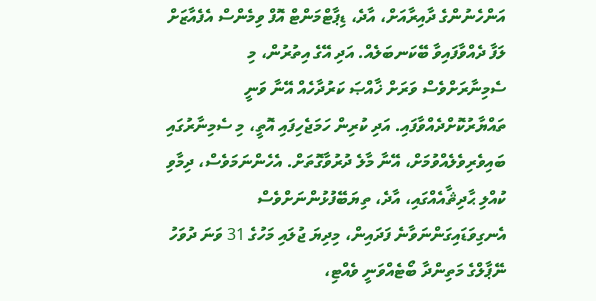އަންހެނުންގެ ދާއިރާއަށް، އާދެ، ޑިޕާޓްމަންޓް އޮފް ވިމެންސް އެފެއާޒަށް ލަފާ ދެއްވާފައިވާ ބޭކަނބަލެއް. އަދި އޭގެ އިތުރުން، މި ސެމިނާރަށްވެސް ވަރަށް ޚާއްޞަ ކަރުދާހެއް އޭނާ ވަނީ ތައްޔާރުކޮށްދެއްވާފައި. އަދި ކުރިން ހަމަޖެހިފައި އޮތީ، މި ސެމިނާރުގައި ބައިވެރިވެލެއްވުމަށް، އޭނާ މާލެ ދުރުވާގޮތަށް. އެހެންނަމަވެސް، ދިމާވި ކުއްލި ޙާދިޘާއެއްގައި، އާދެ، ތިޔަބޭފުޅުންނަށްވެސް އެނގިވަޑައިގަންނަވާނެ ފަދައިން، މިދިޔަ ޖުލައި މަހުގެ 31 ވަނަ ދުވަހު ނޭޕާލްގެ މަތިންދާ ބޯޓެއްވަނީ ވެއްޓި،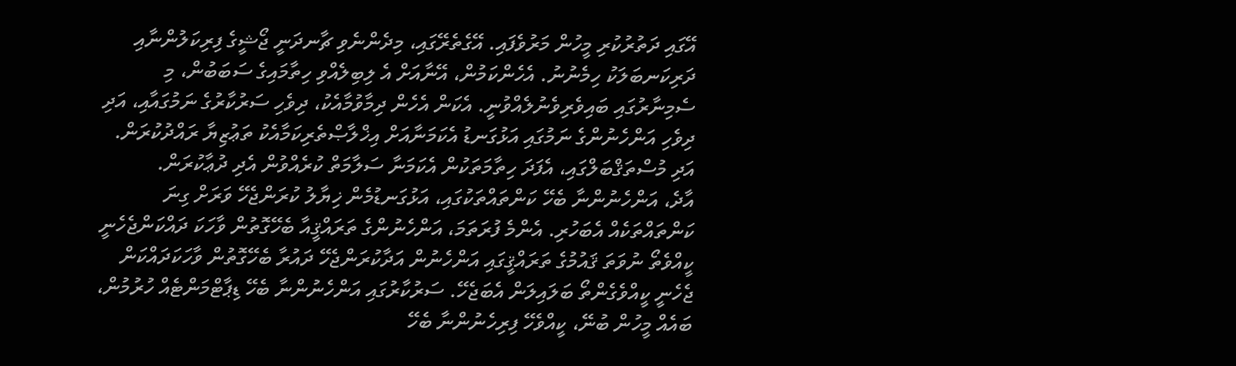އޭގައި ދަތުރުކުރި މީހުން މަރުވެފައި. އޭގެތެރޭގައި، މިދެންނެވި ޗާނދަނީ ޖޯޝީގެ ފިރިކަލުންނާއި ދަރިކަނބަލަކު ހިމެނުނު. އެހެންކަމުން، އޭނާއަށް އެ ލިބިލެއްވި ހިތާމައިގެ ސަބަބުން، މި ސެމިނާރުގައި ބައިވެރިވެނުލެއްވުނީ. އެކަން އެހެން ދިމާވުމާއެކު، ދިވެހި ސަރުކާރުގެ ނަމުގައާއި، އަދި ދިވެހި އަންހެނުންގެ ނަމުގައި އަޅުގަނޑު އެކަމަނާއަށް އިޚްލާޞްތެރިކަމާއެކު ތަޢުޒިޔާ ރައްދުކުރަން. އަދި މުސްތަޤްބަލްގައި، އެފަދަ ހިތާމަތަކުން އެކަމަނާ ސަލާމަތް ކުރެއްވުން އެދި ދުޢާކުރަން.
އާދެ، އަންހެނުންނާ ބެހޭ ކަންތައްތަކުގައި، އަޅުގަނޑުމެން ޚިޔާލު ކުރަންޖެހޭ ވަރަށް ގިނަ ކަންތައްތަކެއް އެބަހުރި. އެންމެ ފުރަތަމަ، އަންހެނުންގެ ތަރައްޤީއާ ބެހޭގޮތުން ވާހަކަ ދައްކަންޖެހެނީ ކީއްވެތޯ ނުވަތަ ޤައުމުގެ ތަރައްޤީގައި އަންހެނުން އަދާކުރަންޖެހޭ ދައުރާ ބެހޭގޮތުން ވާހަކަދައްކަން ޖެހެނީ ކީއްވެގެންތޯ ބަލައިލަން އެބަޖެހޭ. ސަރުކާރުގައި އަންހެނުންނާ ބެހޭ ޑިޕާޓްމަންޓެއް ހުރުމުން، ބައެއް މީހުން ބުނޭ، ކީއްވެހޭ ފިރިހެނުންނާ ބެހޭ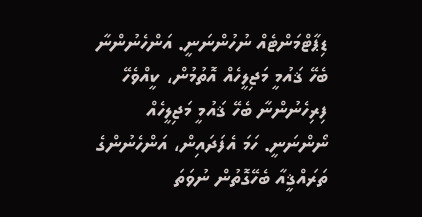ޑިޕާޓްމަންޓެއް ނުހުންނަނީ. އަންހެނުންނާ ބެހޭ ޤައުމީ މަޖިލީހެއް އޮތުމުން، ކީއްވެހޭ ފިރިހެނުންނާ ބެހޭ ޤައުމީ މަޖިލީހެއް ނޯންނަނީ. ހަމަ އެފަދައިން، އަންހެނުންގެ ތަރައްޤީއާ ބެހޭގޮތުން ނުވަތަ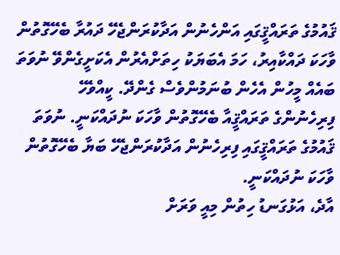ޤައުމުގެ ތަރައްޤީގައި އަންހެނުން އަދާކުރަންޖެހޭ ދައުރާ ބެހޭގޮތުން ވާހަކަ ދައްކާއިރު، ހަމަ އެބަޔަކު ހިތަށްއެރުން އެކަށީގެންވޭ ނުވަތަ ބައެއް މީހުން އެހެން ބުނަމުންވެސް ގެންދޭ. ކީއްވެހޭ ފިރިހެނުންގެ ތަރައްޤީއާ ބެހޭގޮތުން ވާހަކަ ނުދައްކަނީ. ނުވަތަ ޤައުމުގެ ތަރައްޤީގައި ފިރިހެނުން އަދާކުރަންޖެހޭ ބަޔާ ބެހޭގޮތުން ވާހަކަ ނުދައްކަނީ.
އާދެ، އަޅުގަނޑު ހިތުން މިއީ ވަރަށް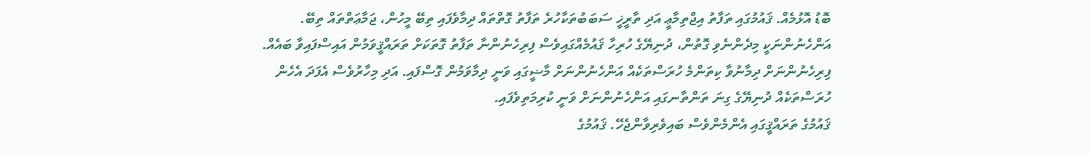ބޮޑު އޮޅުމެއް. ޤައުމުގައި ތަފާތު އިޖްތިމާޢީ އަދި ތާރީޚީ ސަބަބުތަކާހުރެ ތަފާތު ގޮތްތައް ދިމާވެފައި ތިބޭ މީހުން، ޖަމާޢަތްތައް ތިބޭ. އަންހެނުންނަކީ މިދެންނެވި ގޮތުން، ދުނިޔޭގެ ހުރިހާ ޤައުމެއްގައިވެސް ފިރިހެނުންނާ ތަފާތު ގޮތަކަށް ތަރައްޤީވަމުން އައިސްފައިވާ ބައެއް. ފިރިހެނުންނަށް ދިމާނުވާ ކިތަންމެ ހުރަސްތަކެއް އަންހެނުންނަށް މާޟީގައި ވަނީ ދިމާވަމުން ގޮސްފައި. އަދި މިހާރުވެސް އެފަދަ އެހެން ހުރަސްތަކެއް ދުނިޔޭގެ ގިނަ ތަންތާނގައި އަންހެނުންނަށް ވަނީ ކުރިމަތިވެފައި.
ޤައުމުގެ ތަރައްޤީގައި އެންމެންވެސް ބައިވެރިވާންޖެހޭ. ޤައުމުގެ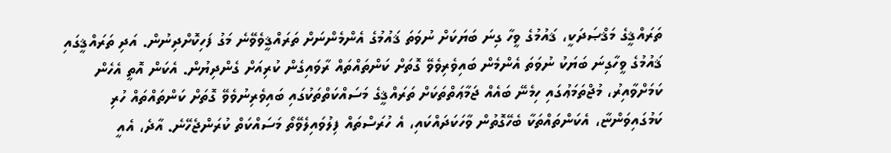ތަރައްޤީގެ މަޤްޞަދަކީ، ޤައުމުގެ ވީހާ ގިނަ ބަޔަކަށް ނުވަތަ ޤައުމުގެ އެންމެންނަށް ތަރައްޤީވެވޭނެ މަގު ފަހިކޮށްދިނުން. އަދި ތަރައްޤީގައި ޤައުމުގެ ވީހާގިނަ ބަޔަކު ނުވަތަ އެންމެން ބައިވެރިވެވޭ ގޮތަށް ކަންތައްތައް ރާވައިގެން ކުރިއަށް ގެންދިޔުން. އެކަން އޮތީ އެހެން ކަމަށްވާއިރު، މުޖްތަމަޢުގައި ހިމެނޭ ބައެއް ޖަމާޢަތްތަކަށް ތަރައްޤީގެ މަސައްކަތްތަކުގައި ބައިވެރިނުވެވޭ ގޮތަށް ކަންތައްތައް ހުރި ކަމުގައިވަންޏާ، އެކަންތައްތަކާ ބެހޭގޮތުން ވާހަކަދައްކައި، އެ ހުރަސްތައް ފިލުވައިލެވޭތޯ މަސައްކަތް ކުރަންޖެހޭނެ. އާދެ، އެއީ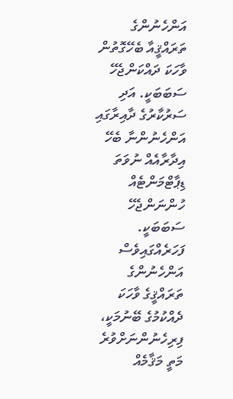އަންހެނުންގެ ތަރައްޤީއާ ބެހޭގޮތުން ވާހަކަ ދައްކަންޖެހޭ ސަބަބަކީ. އަދި ސަރުކާރުގެ ދާއިރާގައި އަންހެނުންނާ ބެހޭ އިދާރާއެއް ނުވަތަ ޑިޕާޓްމަންޓެއް ހުންނަންޖެހޭ ސަބަބަކީ. ފަހަރެއްގައިވެސް އަންހެނުންގެ ތަރައްޤީގެ ވާހަކަ ދެއްކުމުގެ ބޭނުމަކީ، ފިރިހެނުންނަށްވުރެ މަތީ މަޤާމެއް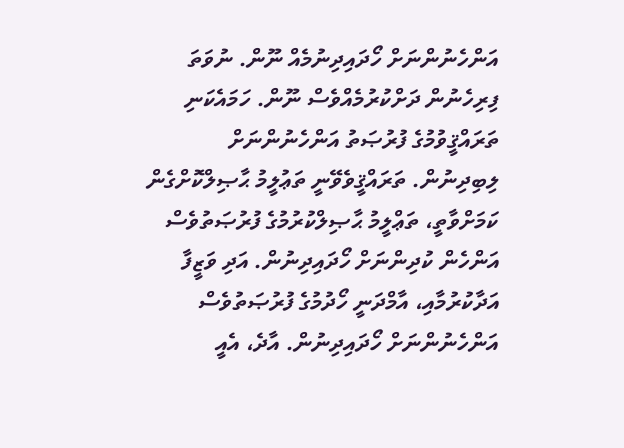އަންހެނުންނަށް ހޯދައިދިނުމެއް ނޫން. ނުވަތަ ފިރިހެނުން ދަށްކުރުމެއްވެސް ނޫން. ހަމައެކަނި ތަރައްޤީވުމުގެ ފުރުޞަތު އަންހެނުންނަށް ލިބިދިނުން. ތަރައްޤީވެވޭނީ ތަޢުލީމު ޙާޞިލްކޮށްގެން ކަމަށްވާތީ، ތަޢްލީމު ޙާޞިލްކުރުމުގެ ފުރުޞަތުވެސް އަންހެން ކުދިންނަށް ހޯދައިދިނުން. އަދި ވަޒީފާ އަދާކުރުމާއި، އާމްދަނީ ހޯދުމުގެ ފުރުޞަތުވެސް އަންހެނުންނަށް ހޯދައިދިނުން. އާދެ، އެއީ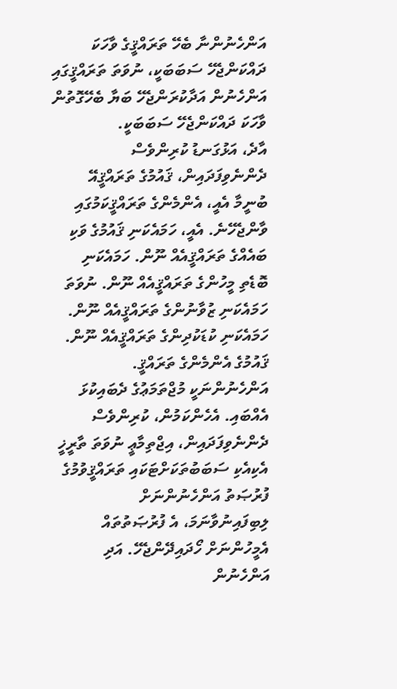އަންހެނުންނާ ބެހޭ ތަރައްޤީގެ ވާހަކަ ދައްކަންޖެހޭ ސަބަބަކީ، ނުވަތަ ތަރައްޤީގައި އަންހެނުން އަދާކުރަންޖެހޭ ބަޔާ ބެހޭގޮތުން ވާހަކަ ދައްކަންޖެހޭ ސަބަބަކީ.
އާދެ، އަޅުގަނޑު ކުރިންވެސް ދެންނެވިފަދައިން، ޤައުމުގެ ތަރައްޤީއޭ ބުނީމާ އެއީ، އެންމެންގެ ތަރައްޤީކަމުގައި ވާންޖެހޭނެ. އެއީ، ހަމައެކަނި ޤައުމުގެ ވަކި ބައެއްގެ ތަރައްޤީއެއް ނޫން. ހަމައެކަނި ބޮޑެތި މީހުންގެ ތަރައްޤީއެއް ނޫން. ނުވަތަ ހަމައެކަނި ޒުވާނުންގެ ތަރައްޤީއެއް ނޫން. ހަމައެކަނި ކުޑަކުދިންގެ ތަރައްޤީއެއް ނޫން. ޤައުމުގެ އެންމެންގެ ތަރައްޤީ. އަންހެނުންނަކީ މުޖްތަމަޢުގެ ދެބައިކުޅަ އެއްބައި. އެހެންކަމުން، ކުރިންވެސް ދެންނެވިފަދައިން، އިޖްތިމާޢީ ނުވަތަ ތާރީޚީ އެކިއެކި ސަބަބުތަކަށްޓަކައި ތަރައްޤީވުމުގެ ފުރުޞަތު އަންހެނުންނަށް ލިބިފައިނުވާނަމަ، އެ ފުރުޞަތުތައް އެމީހުންނަށް ހޯދައިދޭންޖެހޭ. އަދި އަންހެނުން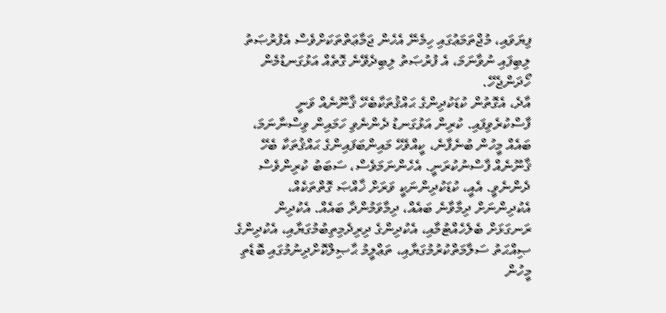ފިޔަވައި، މުޖްތަމަޢުގައި ހިމެނޭ އެހެން ޖަމާޢަތްތަކަށްވެސް އެފުރުޞަތު ލިބިފައި ނުވާނަމަ، އެ ފުރުޞަތު ލިބިދެވޭނެ ގޮތެއް އަޅުގަނޑުމެން ހޯދަންޖެހޭ.
އާދެ، އެގޮތުން ކުޑަކުދިންގެ ޙައްޤުތަކާބެހޭ ޤާނޫނެއް ވަނީ ފާސްކުރެވިފައި. ކުރިން އަޅުގަނޑު ދެންނެވި ހަމައިން ވިސްނާނަމަ، ބައެއް މީހުން ބުނެފާނެ، ކީއްވެހޭ މައިންބަފައިންގެ ޙައްޤުތަކާ ބެހޭ ޤާނޫނެއް ފާސްނުކުރަނީ. އެހެންނަމަވެސް، ސަބަބު ކުރިންވެސް ދެންނެވީ. އެއީ، ކުޑަކުދިންނަކީ ވަރަށް ޚާއްޞަ ގޮތްތަކެއް، އެކުދިންނަށް ދިމާވާނެ ބައެއް، ދިމާވަމުންދާ ބައެއް. އެކުދިން ރަނގަޅަށް ބެލެހެއްޓުމާއި، އެކުދިންގެ ދިރިދެމިތިބުމުގަޔާއި، އެކުދިންގެ ޞިއްޙަތު ސަލާމަތްކުރުމުގަޔާއި، ތަޢްލީމު ޙާޞިލްކޮށްދިނުމުގައި ބޮޑެތި މީހުން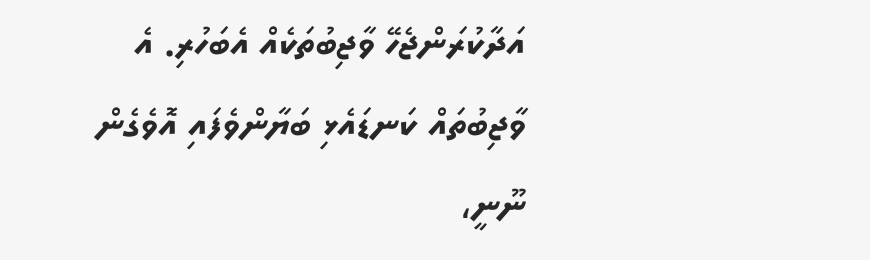އަދާކުރަންޖެހޭ ވާޖިބުތަކެއް އެބަހުރި. އެ ވާޖިބުތައް ކަނޑައެޅި ބަޔާންވެފައި އޮވެގެން ނޫނީ،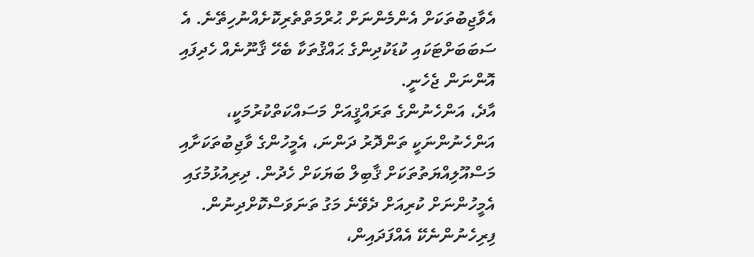އެވާޖިބުތަކަށް އެންމެންނަށް ޙުރްމަތްތެރިކޮށެއްނުހިތޭނެ. އެ ސަބަބަށްޓަކައި ކުޑަކުދިންގެ ޙައްޤުތަކާ ބެހޭ ޤާނޫނެއް ހެދިފައި އޮންނަން ޖެހެނީ.
އާދެ، އަންހެނުންގެ ތަރައްޤީއަށް މަސައްކަތްކުރުމަކީ، އަންހެނުންނަކީ ތަންދޮރު ދަންނަ، އެމީހުންގެ ވާޖިބުތަކަށާއި މަސްއޫލިއްޔަތުތަކަށް ޤާބިލް ބަޔަކަށް ހެދުން. ދިރިއުޅުމުގައި އެމީހުންނަށް ކުރިއަށް ދެވޭނެ މަގު ތަނަވަސްކޮށްދިނުން. ފިރިހެނުންނެކޭ އެއްފަދައިން،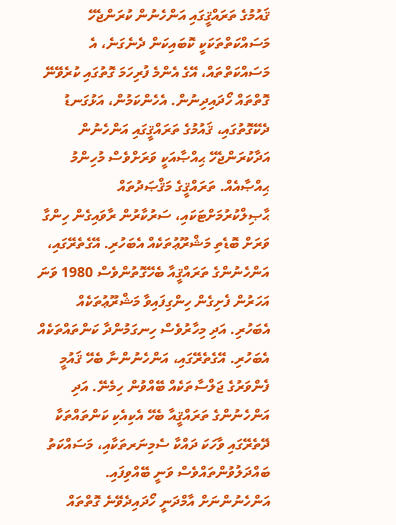ޤައުމުގެ ތަރައްޤީގައި އަންހެނުން ކުރަންޖެހޭ މަސައްކަތްތަކަކީ ކޮބައިކަން ދެނެގަނެ، އެ މަސައްކަތްތައް، އޭގެ އެންމެ ފުރިހަމަ ގޮތުގައި ކުރެވޭނޭ ގޮތްތައް ހޯދައިދިނުން. އެހެންކަމުން، އަޅުގަނޑު ދެކޭގޮތުގައި، ޤައުމުގެ ތަރައްޤީގައި އަންހެނުން އަދާކުރަންޖެހޭ ޙިއްޞާއަކީ ވަރަށްވެސް މުހިންމު ޙިއްޞާއެއް. ތަރައްޤީގެ މަޤްޞަދުތައް ޙާޞިލްކުރުމަށްޓަކައި، ސަރުކާރުން ރާވައިގެން ހިންގާ ވަރަށް ބޮޑެތި މަޝްރޫޢުތަކެއް އެބަހުރި. އޭގެތެރޭގައި، އަންހެނުންގެ ތަރައްޤީއާ ބެހޭގޮތުންވެސް 1980 ވަނަ އަހަރުން ފެށިގެން ހިންގިފައިވާ މަޝްރޫޢުތަކެއް އެބަހުރި. އަދި މިހާރުވެސް ހިނގަމުންދާ ކަންތައްތަކެއް އެބަހުރި. އޭގެތެރޭގައި، އަންހެނުންނާ ބެހޭ ޤައުމީ ފެންވަރުގެ ޖަލްސާތަކެއް ބޭއްވުން ހިމެނޭ. އަދި އަންހެނުންގެ ތަރައްޤީއާ ބެހޭ އެކިއެކި ކަންތައްތަކާ ދޭތެރޭގައި ވާހަކަ ދައްކާ ސެމިނަރތަކާއި، މަސައްކަތު ބައްދަލުވުންތައްވެސް ވަނީ ބޭއްވިފައި. އަންހެނުންނަށް އާމްދަނީ ހޯދައިދެވޭނެ ގޮތްތައް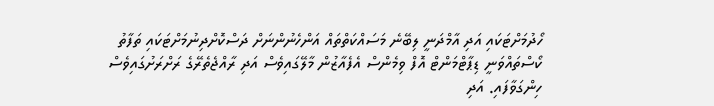ހޯދުމަށްޓަކައި އަދި އާމްދަނީ ލިބޭނެ މަސައްކަތްތައް އަންހެނުންނަށް ދަސްކޮށްދިނުމަށްޓަކައި ތަފާތު ކޯސްތައްވަނީ ޑިޕާޓްމަންޓް އޮފް ވިމެންސް އެފެއާޒުން މާލޭގައިވެސް އަދި ރާއްޖެތެރޭގެ ރަށްރަށުގައިވެސް ހިންގަވާފައި. އަދި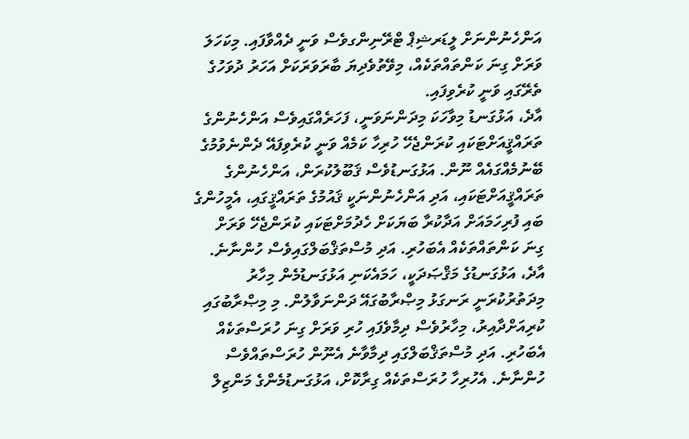އަންހެނުންނަށް ލީޑަރޝިޕް ޓްރޭނިންގވެސް ވަނީ ދެއްވާފައި. މިކަހަލަ ވަރަށް ގިނަ ކަންތައްތަކެއް، މިވޭތުވެދިޔަ ބާރަވަރަކަށް އަހަރު ދުވަހުގެ ތެރޭގައި ވަނީ ކުރެވިފައި.
އާދެ، އަޅުގަނޑު މިވާހަކަ މިދަންނަވަނީ، ފަހަރެއްގައިވެސް އަންހެނުންގެ ތަރައްޤީއަށްޓަކައި ކުރަންޖެހޭ ހުރިހާ ކަމެއް ވަނީ ކުރެވިފައޭ ދެންނެވުމުގެ ބޭނުމެއްގައެއް ނޫން. އަޅުގަނޑުވެސް ޤަބޫލުކުރަން، އަންހެނުންގެ ތަރައްޤީއަށްޓަކައި، އަދި އަންހެނުންނަކީ ޤައުމުގެ ތަރައްޤީގައި، އެމީހުންގެ ބައި ފުރިހަމައަށް އަދާކުރާ ބަޔަކަށް ހެދުމަށްޓަކައި ކުރަންޖެހޭ ވަރަށް ގިނަ ކަންތައްތަކެއް އެބަހުރި. އަދި މުސްތަޤްބަލްގައިވެސް ހުންނާނެ. އާދެ، އަޅުގަނޑުގެ މަޤްޞަދަކީ، ހަމައެކަނި އަޅުގަނޑުމެން މިހާރު މިދަތުރުކުރަނީ ރަނގަޅު މިޞްރާބުގައޭ ދަންނަވާލުން. މި މިޞްރާބުގައި ކުރިއަށްދާއިރު، މިހާރުވެސް ދިމާވެފައި ހުރި ވަރަށް ގިނަ ހުރަސްތަކެއް އެބަހުރި. އަދި މުސްތަޤްބަލްގައި ދިމާވާނެ އެނޫން ހުރަސްތައްވެސް ހުންނާނެ. އެހުރިހާ ހުރަސްތަކެއް ގިރާކޮށް، އަޅުގަނޑުމެންގެ މަންޒިލް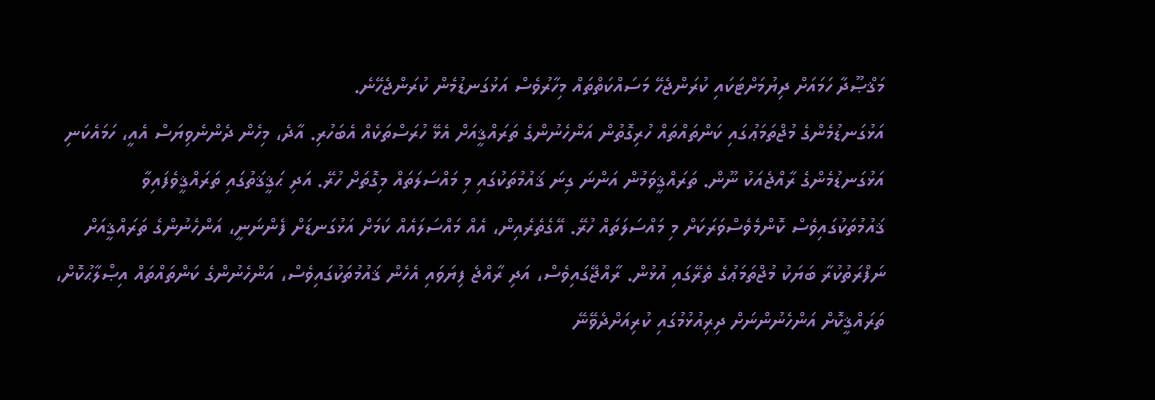މަޤްޞޫދާ ހަމައަށް ދިޔުމަށްޓަކައި ކުރަންޖެހޭ މަސައްކަތްތައް މިހާރުވެސް އަޅުގަނޑުމެން ކުރަންޖެހޭނެ.
އަޅުގަނޑުމެންގެ މުޖްތަމަޢުގައި ކަންތައްތައް ހުރިގޮތުން އަންހެނުންގެ ތަރައްޤީއަށް އެޅޭ ހުރަސްތަކެއް އެބަހުރި. އާދެ، މިހެން ދެންނެވިޔަސް އެއީ، ހަމައެކަނި އަޅުގަނޑުމެންގެ ރާއްޖެއަކު ނޫން. ތަރައްޤީވަމުން އަންނަ ގިނަ ޤައުމުތަކުގައި މި މައްސަލަތައް މިގޮތަށް ހުރޭ. އަދި ޙަޤީޤަތުގައި ތަރައްޤީވެފައިވާ ޤައުމުތަކުގައިވެސް ކޮންމެވެސްވަރަކަށް މި މައްސަލަތައް ހުރޭ. އޭގެތެރެއިން، އެއް މައްސަލައެއް ކަމަށް އަޅުގަނޑަށް ފެންނަނީ، އަންހެނުންގެ ތަރައްޤީއަށް ނަފްރަތުކުރާ ބަޔަކު މުޖްތަމަޢުގެ ތެރޭގައި އުޅުން. ރާއްޖޭގައިވެސް، އަދި ރާއްޖެ ފިޔަވައި އެހެން ޤައުމުތަކުގައިވެސް، އަންހެނުންގެ ކަންތައްތައް އިޞްލާޙުކޮށް، ތަރައްޤީކޮށް އަންހެނުންނަށް ދިރިއުޅުމުގައި ކުރިއަށްދެވޭނޭ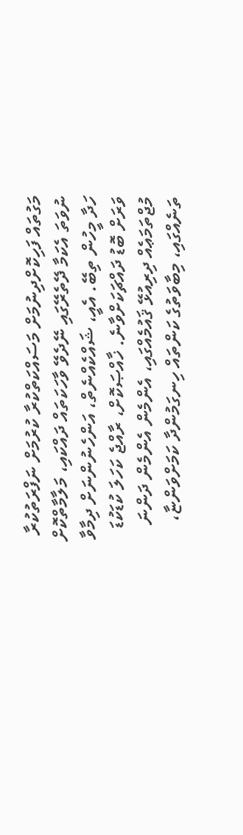މަގުތައް ފަހިކޮށްދިނުމަށް މަސައްކަތްކުރާ ކުރުމަށް ނަފްރަތުކުރާ ނުވަތަ އެކަމާ ދޭތެރޭގައި ނޭދެވޭ ވާހަކަތައް ދައްކައި، މަލާމާތްކޮށް ހަދާ މީހުން ތިބޭ. އެއީ، ޝައްކެއްނެތް، އަންހެނުންނަށް ދިމާވާ ވަރަށް ބޮޑު ދައްޗަކަށްވާނެ. ޚާއްޞަކޮށް، ރާއްޖެ ކަހަލަ ކުޑަކުޑަ މުޖްތަމަޢެއް ދިރިއުޅޭ ޤައުމެއްގައި، އެންމެން އެންމެން ދަންނަ ތަނެއްގައި، މިބާވަތުގެ ކަންތައް ހިނގަމުންދާ ކަމަށްވަންޏާ،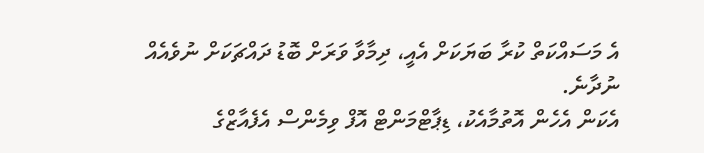އެ މަސައްކަތް ކުރާ ބަޔަކަށް އެއީ، ދިމާވާ ވަރަށް ބޮޑު ދައްޗަކަށް ނުވެއެއް ނުދާނެ.
އެކަން އެހެން އޮތުމާއެކު، ޑިޕާޓްމަންޓް އޮފް ވިމެންސް އެފެއާޒްގެ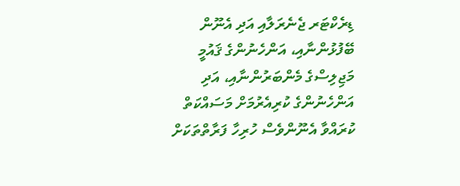ޑިރެކްޓަރ ޖެނެރަލާއި އަދި އެނޫން ބޭފުޅުންނާއި، އަންހެނުންގެ ޤައުމީ މަޖިލިސްގެ މެންބަރުންނާއި، އަދި އަންހެނުންގެ ކުރިއެރުމަށް މަސައްކަތް ކުރައްވާ އެނޫންވެސް ހުރިހާ ފަރާތްތަކަށް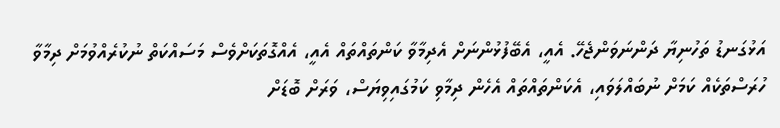އަޅުގަނޑު ތަހުނިޔާ ދަންނަވަންޖެހޭ. އެއީ، އެބޭފުޅުންނަށް އެދިމާވާ ކަންތައްތައް އެއީ، އެއްގޮތަކަށްވެސް މަސައްކަތް ނުކުރެއްވުމަށް ދިމާވާ ހުރަސްތަކެއް ކަމަށް ނުބައްލަވައި، އެކަންތައްތައް އެހެން ދިމާވި ކަމުގައިވިޔަސް، ވަރަށް ބޮޑަށް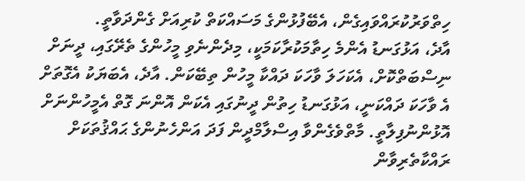ހިތްވަރުކުރައްވައިގެން، އެބޭފުޅުންގެ މަސައްކަތް ކުރިއަށް ގެންދަވާތީ.
އާދެ، އަޅުގަނޑު އެންމެ ހިތާމަކުރާކަމަކީ، މިދެންނެވި މީހުންގެ ތެރޭގައި، ދީނަށް ނިސްބަތްކޮށް، އެކަހަލަ ވާހަކަ ދައްކާ މީހުން ތިބޭކަން. އާދެ، އެބަޔަކު އެގޮތަށް އެ ވާހަކަ ދައްކަނީ، އަޅުގަނޑު ހިތުން ދީނުގައި އެކަން އޮންނަ ގޮތް އެމީހުންނަށް އޮޅުންނުފިލާތީ. މާތްވެގެންވާ އިސްލާމްދީން ފަދަ އަންހެނުންގެ ޙައްޤުތަކަށް ރައްކާތެރިވާން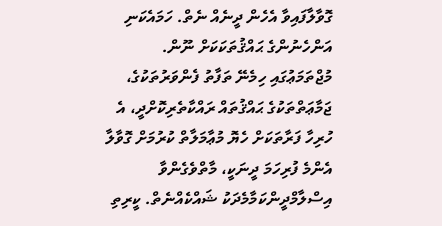ގޮވާލާފައިވާ އެހެން ދީނެއް ނެތް. ހަމައެކަނި އަންހެނުންގެ ޙައްޤުތަކަކަށް ނޫން. މުޖްތަމަޢުގައި ހިމެނޭ ތަފާތު ފެންވަރުތަކުގެ، ޖަމާޢަތްތަކުގެ ޙައްޤުތައް ރައްކާތެރިކޮށްދީ، އެ ހުރިހާ ފަރާތަކަށް ހެޔޮ މުޢާމަލާތް ކުރުމަށް ގޮވާލާ އެންމެ ފުރިހަމަ ދީނަކީ، މާތްވެގެންވާ އިސްލާމްދީންކަމާމެދަކު ޝައްކެއްނެތް. ކީރިތި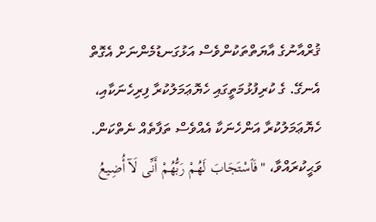ޤުރްއާނުގެ އާޔަތްތަކުންވެސް އަޅުގަނޑުމެންނަށް އެގޮތް އެނގޭ. ގެ ކުރިފުޅުމަތީގައި ހެޔޮޢަމަލުކުރާ ފިރިހެނަކާއި، ހެޔޮޢަމަލުކުރާ އަންހެނަކާ އެއްވެސް ތަފާތެއް ނެތްކަން. ވަޙީކުރައްވާ، "فَٱسْتَجَابَ لَهُمْ رَبُّهُمْ أَنِّى لَآ أُضِيعُ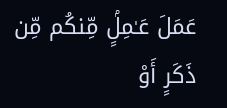عَمَلَ عَـٰمِلٍۢ مِّنكُم مِّن ذَكَرٍ أَوْ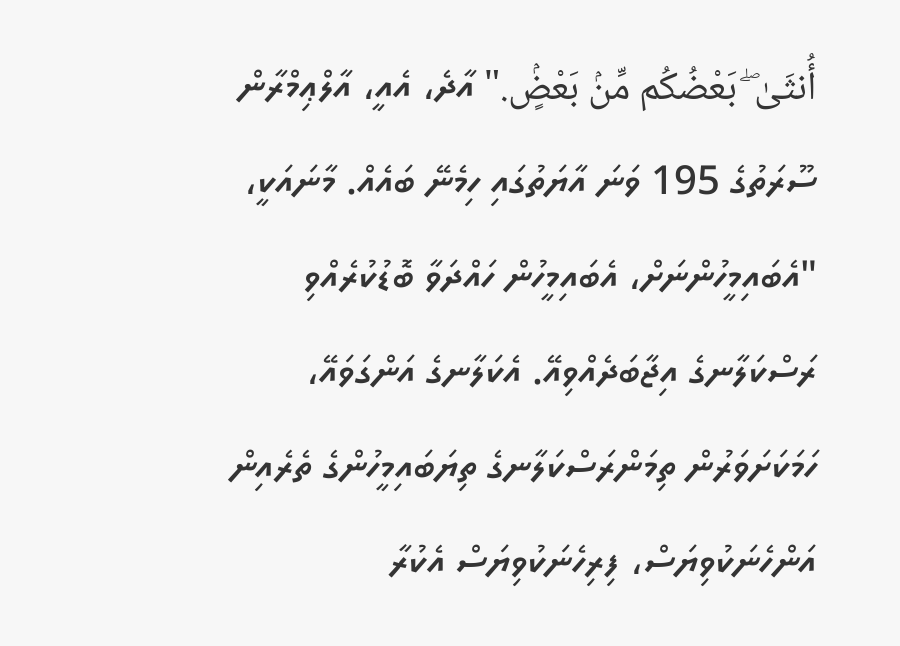أُنثَىٰ ۖ بَعْضُكُم مِّنۢ بَعْضٍۢ." އާދެ، އެއީ، އާލްޢިމްރާން ސޫރަތުގެ 195 ވަނަ އާޔަތުގައި ހިމެނޭ ބައެއް. މާނައަކީ، "އެބައިމީހުންނަށް، އެބައިމީހުން ހައްދަވާ ބޮޑުކުރެއްވި ރަސްކަލާނގެ އިޖާބަދެއްވިއޭ. އެކަލާނގެ އަންގަވައޭ، ހަމަކަށަވަރުން ތިމަންރަސްކަލާނގެ ތިޔަބައިމީހުންގެ ތެރެއިން އަންހެނަކުވިޔަސް، ފިރިހެނަކުވިޔަސް އެކުރާ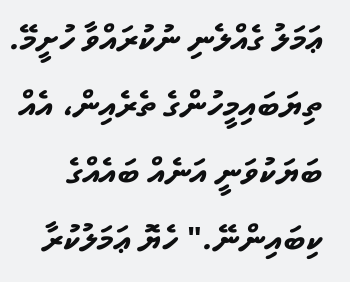ޢަމަލު ގެއްލެނި ނުކުރައްވާ ހުށީމޭ. ތިޔަބައިމީހުންގެ ތެރެއިން، އެއް ބަޔަކުވަނީ އަނެއް ބައެއްގެ ކިބައިންނޭ." ހެޔޮ ޢަމަލުކުރާ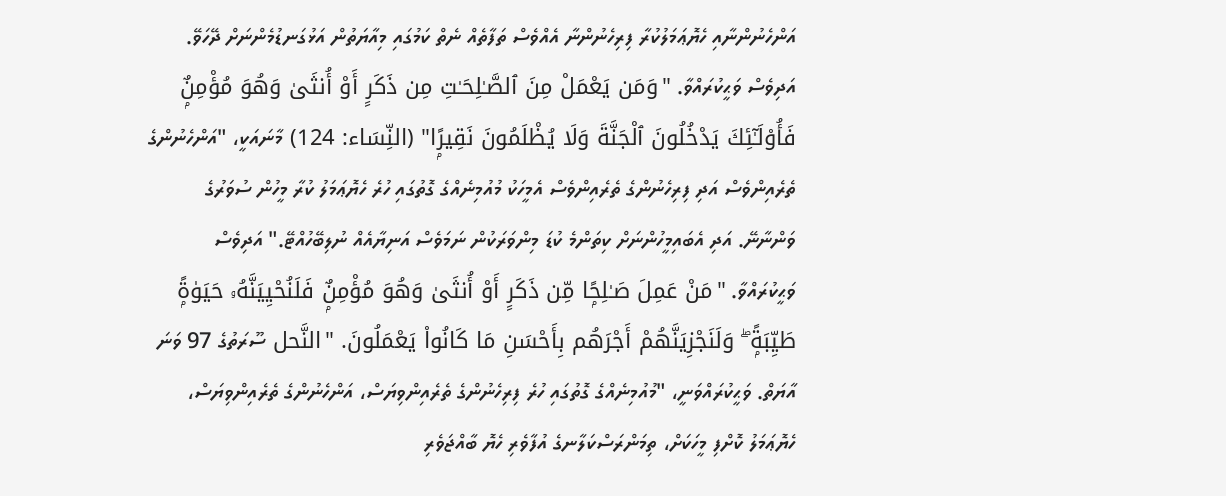އަންހެނުންނާއި ހެޔޮޢަމަލުކުރާ ފިރިހެނުންނާ އެއްވެސް ތަފާތެއް ނެތް ކަމުގައި މިއާޔަތުން އަޅުގަނޑުމެންނަށް ދޭހަވޭ. އަދިވެސް ވަޙީކުރައްވާ. "وَمَن يَعْمَلْ مِنَ ٱلصَّـٰلِحَـٰتِ مِن ذَكَرٍ أَوْ أُنثَىٰ وَهُوَ مُؤْمِنٌۭ فَأُو۟لَـٰٓئِكَ يَدْخُلُونَ ٱلْجَنَّةَ وَلَا يُظْلَمُونَ نَقِيرًۭا" (النِّسَاء: 124) މާނައަކީ، "އަންހެނުންގެ ތެރެއިންވެސް އަދި ފިރިހެނުންގެ ތެރެއިންވެސް އެމީހަކު މުއުމިނެއްގެ ގޮތުގައި ހުރެ ހެޔޮޢަމަލު ކުރާ މީހުން ސުވަރުގެ ވަންނާނޭ. އަދި އެބައިމީހުންނަށް ކިތަންމެ ކުޑަ މިންވަރަކުން ނަމަވެސް އަނިޔާއެއް ނުލިބޭހުއްޓޭ." އަދިވެސް ވަޙީކުރައްވާ. "مَنْ عَمِلَ صَـٰلِحًۭا مِّن ذَكَرٍ أَوْ أُنثَىٰ وَهُوَ مُؤْمِنٌۭ فَلَنُحْيِيَنَّهُۥ حَيَوٰةًۭ طَيِّبَةًۭ ۖ وَلَنَجْزِيَنَّهُمْ أَجْرَهُم بِأَحْسَنِ مَا كَانُوا۟ يَعْمَلُونَ. "النَّحل ސޫރަތުގެ 97 ވަނަ އާޔަތް. ވަޙީކުރައްވަނީ، "މުއުމިނެއްގެ ގޮތުގައި ހުރެ ފިރިހެނުންގެ ތެރެއިންވިޔަސް، އަންހެނުންގެ ތެރެއިންވިޔަސް، ހެޔޮޢަމަލު ކޮށްފި މީހަކަށް، ތިމަންރަސްކަލާނގެ އުފާވެރި ހެޔޮ ބާއްޖަވެރި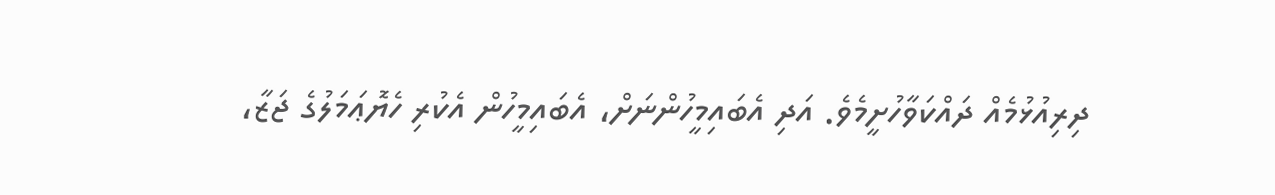ދިރިއުޅުމެއް ދައްކަވާހުށީމެވެ. އަދި އެބައިމީހުންނަށް، އެބައިމީހުން އެކުރި ހެޔޮޢަމަލުގެ ޖަޒާ،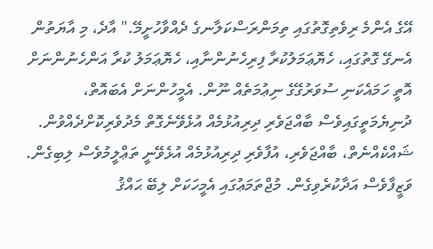އޭގެ އެންމެ ރިވެތިގޮތުގައި ތިމަންރަސްކަލާނގެ ދެއްވާހުށީމޭ." އާދެ، މި އާޔަތުން އެނގޭ ގޮތުގައި، ހެޔޮޢަމަލުކުރާ ފިރިހެނުންނާއި، ހެޔޮޢަމަލު ކުރާ އަންހެނުންނަށް އޮތީ ހަމައެކަނި ސުވަރުގޭގެ ނިޢުމަތެއް ނޫން. އެމީހުންނަށް އެބައޮތް، ދުނިޔެމަތީގައިވެސް ބާއްޖަވެރި ދިރިއުޅުމެއް އުޅެވޭނެގޮތް މެދުވެރިކޮށްދެއްވުން. ޝައްކެއްނެތް، ބާއްޖަވެރި، އުފާވެރި ދިރިއުޅުމެއް އުޅެވޭނީ ތަޢްލީމުވެސް ލިބިގެން. ވަޒީފާވެސް އަދާކުރެވިގެން. މުޖްތަމަޢުގައި އެމީހަކަށް ލިބޭ ޙައްޤު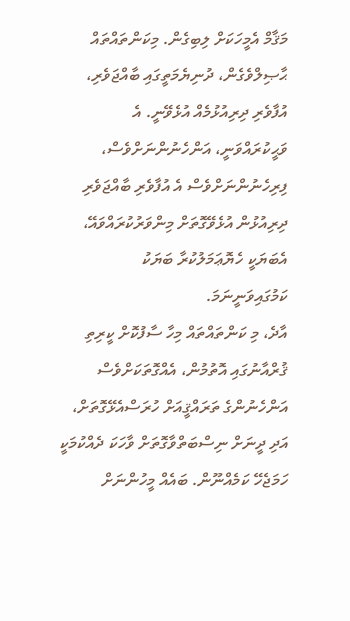މަޤާމް އެމީހަކަށް ލިބިގެން. މިކަންތައްތައް ޙާޞިލްވެގެން، ދުނިޔެމަތީގައި ބާއްޖަވެރި، އުފާވެރި ދިރިއުޅުމެއް އުޅެވޭނީ. އެ ވަޙީކުރައްވަނީ، އަންހެނުންނަށްވެސް، ފިރިހެނުންނަށްވެސް އެ އުފާވެރި ބާއްޖަވެރި ދިރިއުޅުން އުޅެވޭގޮތަށް މިންވަރުކުރައްވައޭ، އެބަޔަކީ ހެޔޮޢަމަލުކުރާ ބަޔަކު ކަމުގައިވަނީނަމަ.
އާދެ، މި ކަންތައްތައް މިހާ ސާފުކޮށް ކީރިތި ޤުރްއާނުގައި އޮތުމުން، އެއްގޮތަކަށްވެސް އަންހެނުންގެ ތަރައްޤީއަށް ހުރަސްއެޅޭގޮތަށް، އަދި ދީނަށް ނިސްބަތްވާގޮތަށް ވާހަކަ ދެއްކުމަކީ ހަމަޖެހޭ ކަމެއްނޫން. ބައެއް މީހުންނަށް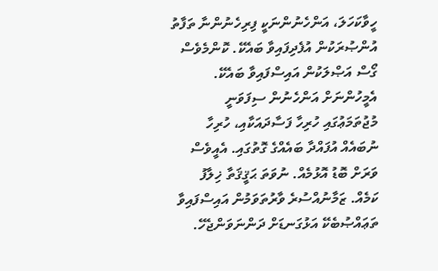ހީވާކަހަލަ، އަންހެނުންނަކީ ފިރިހެނުންނާ ތަފާތު އުންޞުރަކުން އުފެދިފައިވާ ބައެކޭ. ކޮންމެވެސް ގޯސް އަޞްލަކުން އައިސްފައިވާ ބައެކޭ. އެމީހުންނަށް އަންހެނުން ސިފަވަނީ މުޖުތަމަޢުގައި ހުރިހާ ފަސާދައަކާއި، ހުރިހާ ނުބައެއް އުފައްދާ ބައެއްގެ ގޮތުގައި. އެއީވެސް ވަރަށް ބޮޑު އޮޅުމެއް. ނުވަތަ ޙަޤީޤަތާ ޚިލާފު ކަމެއް. ޒަމާނުއްސުރެ ވާރުތަވަމުން އައިސްފައިވާ ތަޢައްޞުބެކޭ އަޅުގަނޑަށް ދަންނަވަންޖެހޭ.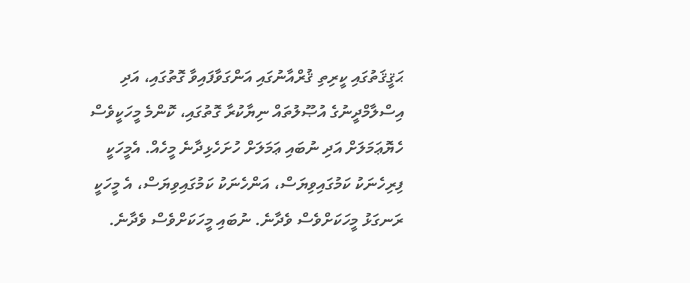ޙަޤީޤަތުގައި ކީރިތި ޤުރްއާނުގައި އަންގަވާފައިވާ ގޮތުގައި، އަދި އިސްލާމްދީނުގެ އުޞޫލުތައް ނިޔާކުރާ ގޮތުގައި، ކޮންމެ މީހަކީވެސް ހެޔޮޢަމަލަށް އަދި ނުބައި ޢަމަލަށް ހުށަހެޅިދާނެ މީހެއް. އެމީހަކީ ފިރިހެނަކު ކަމުގައިވިޔަސް، އަންހެނަކު ކަމުގައިވިޔަސް، އެ މީހަކީ ރަނގަޅު މީހަކަށްވެސް ވެދާނެ. ނުބައި މީހަކަށްވެސް ވެދާނެ.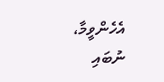އެހެންވީމާ، ނުބައި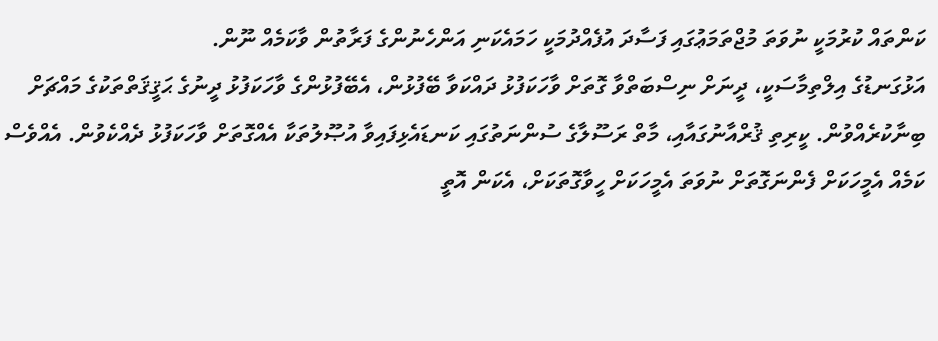ކަންތައް ކުރުމަކީ ނުވަތަ މުޖްތަމަޢުގައި ފަސާދަ އުފެއްދުމަކީ ހަމައެކަނި އަންހެނުންގެ ފަރާތުން ވާކަމެއް ނޫން.
އަޅުގަނޑުގެ އިލްތިމާސަކީ، ދީނަށް ނިސްބަތްވާ ގޮތަށް ވާހަކަފުޅު ދައްކަވާ ބޭފުޅުން، އެބޭފުޅުންގެ ވާހަކަފުޅު ދީނުގެ ޙަޤީޤަތްތަކުގެ މައްޗަށް ބިނާކުރެއްވުން. ކީރިތި ޤުރްއާނުގައާއި، މާތް ރަސޫލާގެ ސުންނަތުގައި ކަނޑައެޅިފައިވާ އުޞޫލުތަކާ އެއްގޮތަށް ވާހަކަފުޅު ދެއްކެވުން. އެއްވެސް ކަމެއް އެމީހަކަށް ފެންނަގޮތަށް ނުވަތަ އެމީހަކަށް ހީވާގޮތަކަށް، އެކަން އޮތީ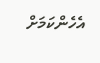އެހެންކަމަށް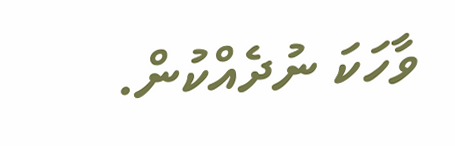ވާހަކަ ނުދެއްކުން.